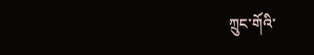ཀྲུང་གོའི་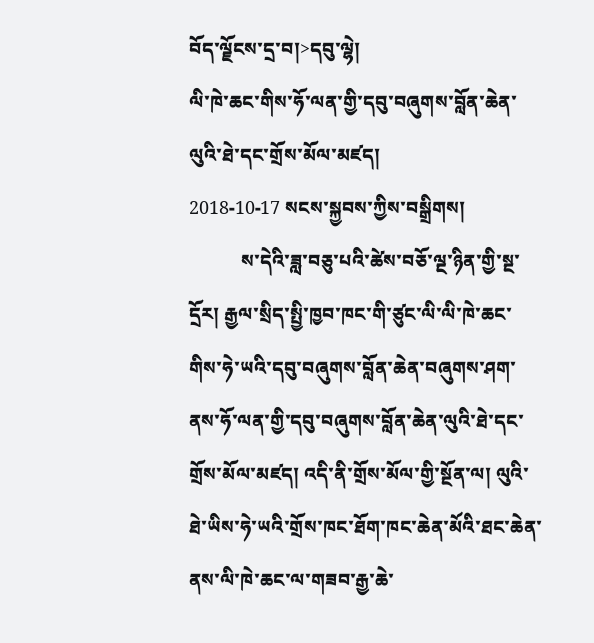བོད་ལྗོངས་དྲ་བ།>དབུ་ལྷེ།
ལི་ཁེ་ཆང་གིས་ཧོ་ལན་གྱི་དབུ་བཞུགས་བློན་ཆེན་ལུའི་ཐེ་དང་གྲོས་མོལ་མཛད།
2018-10-17 སངས་སྐྱབས་ཀྱིས་བསྒྲིགས།
           ས་དེའི་ཟླ་བཅུ་པའི་ཚེས་བཅོ་ལྔ་ཉིན་གྱི་སྔ་དྲོར། རྒྱལ་སྲིད་སྤྱི་ཁྱབ་ཁང་གི་ཙུང་ལི་ལི་ཁེ་ཆང་གིས་ཧེ་ཡའི་དབུ་བཞུགས་བློན་ཆེན་བཞུགས་ཤག་ནས་ཧོ་ལན་གྱི་དབུ་བཞུགས་བློན་ཆེན་ལུའི་ཐེ་དང་གྲོས་མོལ་མཛད། འདི་ནི་གྲོས་མོལ་གྱི་སྔོན་ལ། ལུའི་ཐེ་ཡིས་ཧེ་ཡའི་གྲོས་ཁང་ཐོག་ཁང་ཆེན་མོའི་ཐང་ཆེན་ནས་ལི་ཁེ་ཆང་ལ་གཟབ་རྒྱ་ཆེ་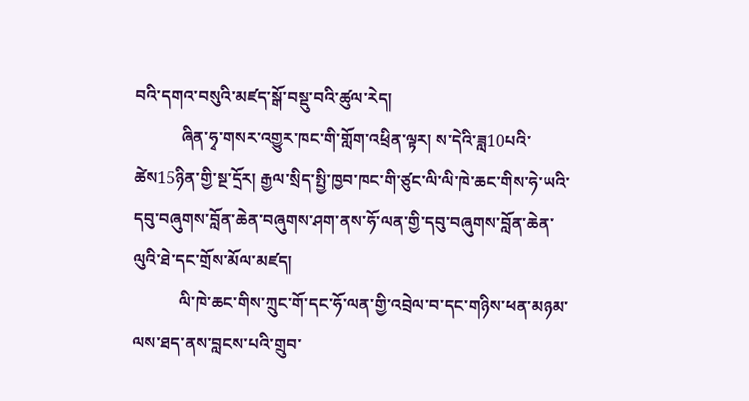བའི་དགའ་བསུའི་མཛད་སྒོ་བསྡུ་བའི་ཚུལ་རེད།
           ཞིན་ཧྭ་གསར་འགྱུར་ཁང་གི་གློག་འཕྲིན་ལྟར། ས་དེའི་ཟླ10པའི་ཚེས15ཉིན་གྱི་སྔ་དྲོར། རྒྱལ་སྲིད་སྤྱི་ཁྱབ་ཁང་གི་ཙུང་ལི་ལི་ཁེ་ཆང་གིས་ཧེ་ཡའི་དབུ་བཞུགས་བློན་ཆེན་བཞུགས་ཤག་ནས་ཧོ་ལན་གྱི་དབུ་བཞུགས་བློན་ཆེན་ལུའི་ཐེ་དང་གྲོས་མོལ་མཛད།
           ལི་ཁེ་ཆང་གིས་ཀྲུང་གོ་དང་ཧོ་ལན་གྱི་འབྲེལ་བ་དང་གཉིས་ཕན་མཉམ་ལས་ཐད་ནས་བླངས་པའི་གྲུབ་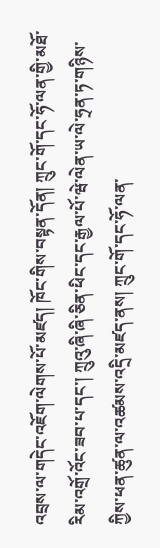འབྲས་ལ་གདེང་འཇོག་ལེགས་པོ་མཛད། ཁོང་གིས་བསྟན་དོན། ཀྲུང་གོ་དང་ཧོ་ལན་གྱི་མཐོ་རིམ་འགྲོ་འོང་ཟབ་པ་དང་། ཀྲུའུ་ཞི་ཞི་ཅིན་ཕིང་དང་རྒྱལ་པོ་ཝེ་ལེན་ཡ་ལེ་ཧྲན་ཏ་གཉིས་ཀྱིས་ཕན་ཚུན་ལ་འཚམས་འདྲི་མཛད་ནས། ཀྲུང་གོ་དང་ཧོ་ལན་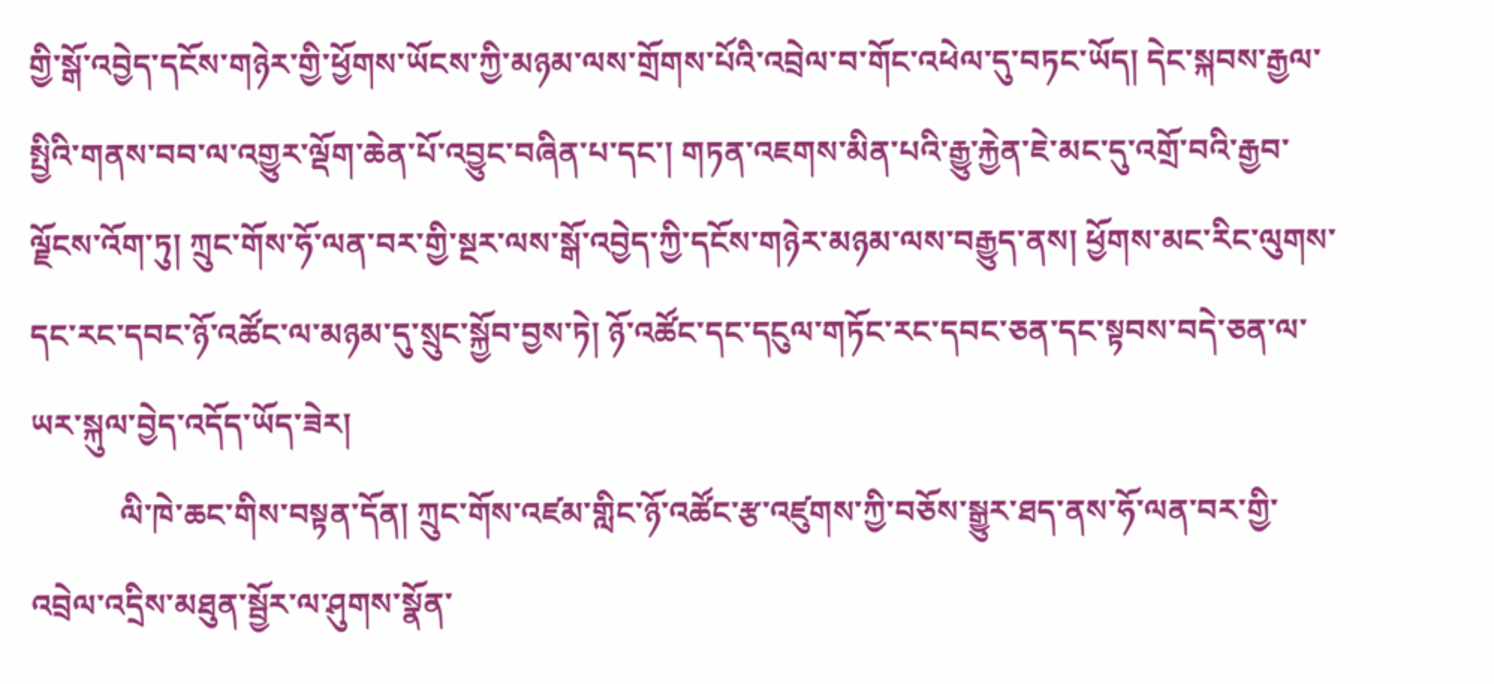གྱི་སྒོ་འབྱེད་དངོས་གཉེར་གྱི་ཕྱོགས་ཡོངས་ཀྱི་མཉམ་ལས་གྲོགས་པོའི་འབྲེལ་བ་གོང་འཕེལ་དུ་བཏང་ཡོད། དེང་སྐབས་རྒྱལ་སྤྱིའི་གནས་བབ་ལ་འགྱུར་ལྡོག་ཆེན་པོ་འབྱུང་བཞིན་པ་དང་། གཏན་འཇགས་མིན་པའི་རྒྱུ་རྐྱེན་ཇེ་མང་དུ་འགྲོ་བའི་རྒྱབ་ལྗོངས་འོག་ཏུ། ཀྲུང་གོས་ཧོ་ལན་བར་གྱི་སྔར་ལས་སྒོ་འབྱེད་ཀྱི་དངོས་གཉེར་མཉམ་ལས་བརྒྱུད་ནས། ཕྱོགས་མང་རིང་ལུགས་དང་རང་དབང་ཉོ་འཚོང་ལ་མཉམ་དུ་སྲུང་སྐྱོབ་བྱས་ཏེ། ཉོ་འཚོང་དང་དངུལ་གཏོང་རང་དབང་ཅན་དང་སྟབས་བདེ་ཅན་ལ་ཡར་སྐུལ་བྱེད་འདོད་ཡོད་ཟེར།
           ལི་ཁེ་ཆང་གིས་བསྟན་དོན། ཀྲུང་གོས་འཛམ་གླིང་ཉོ་འཚོང་རྩ་འཛུགས་ཀྱི་བཅོས་སྒྱུར་ཐད་ནས་ཧོ་ལན་བར་གྱི་འབྲེལ་འདྲིས་མཐུན་སྦྱོར་ལ་ཤུགས་སྣོན་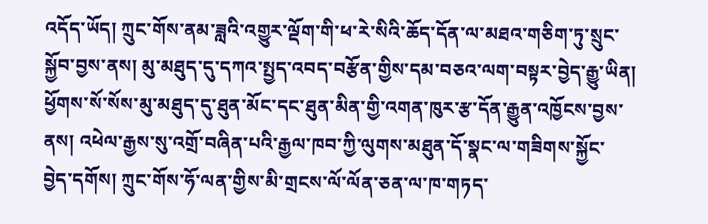འདོད་ཡོད། ཀྲུང་གོས་ནམ་ཟླའི་འགྱུར་ལྡོག་གི་ཕ་རེ་སིའི་ཆོད་དོན་ལ་མཐའ་གཅིག་ཏུ་སྲུང་སྐྱོབ་བྱས་ནས། མུ་མཐུད་དུ་དཀའ་སྤྱད་འབད་བརྩོན་གྱིས་དམ་བཅའ་ལག་བསྟར་བྱེད་རྒྱུ་ཡིན། ཕྱོགས་སོ་སོས་མུ་མཐུད་དུ་ཐུན་མོང་དང་ཐུན་མིན་གྱི་འགན་ཁུར་རྩ་དོན་རྒྱུན་འཁྱོངས་བྱས་ནས། འཕེལ་རྒྱས་སུ་འགྲོ་བཞིན་པའི་རྒྱལ་ཁབ་ཀྱི་ལུགས་མཐུན་དོ་སྣང་ལ་གཟིགས་སྐྱོང་བྱེད་དགོས། ཀྲུང་གོས་ཧོ་ལན་གྱིས་མི་གྲངས་ལོ་ལོན་ཅན་ལ་ཁ་གཏད་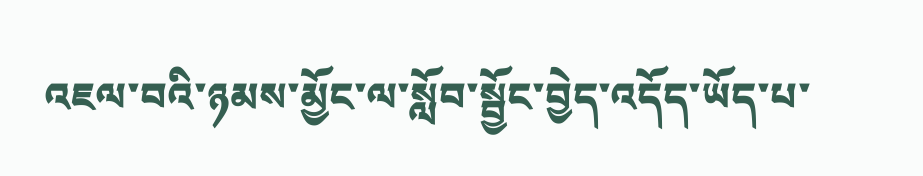འཇལ་བའི་ཉམས་མྱོང་ལ་སློབ་སྦྱོང་བྱེད་འདོད་ཡོད་པ་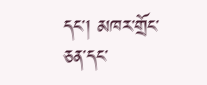དང་། མཁར་གྲོང་ཅན་དང་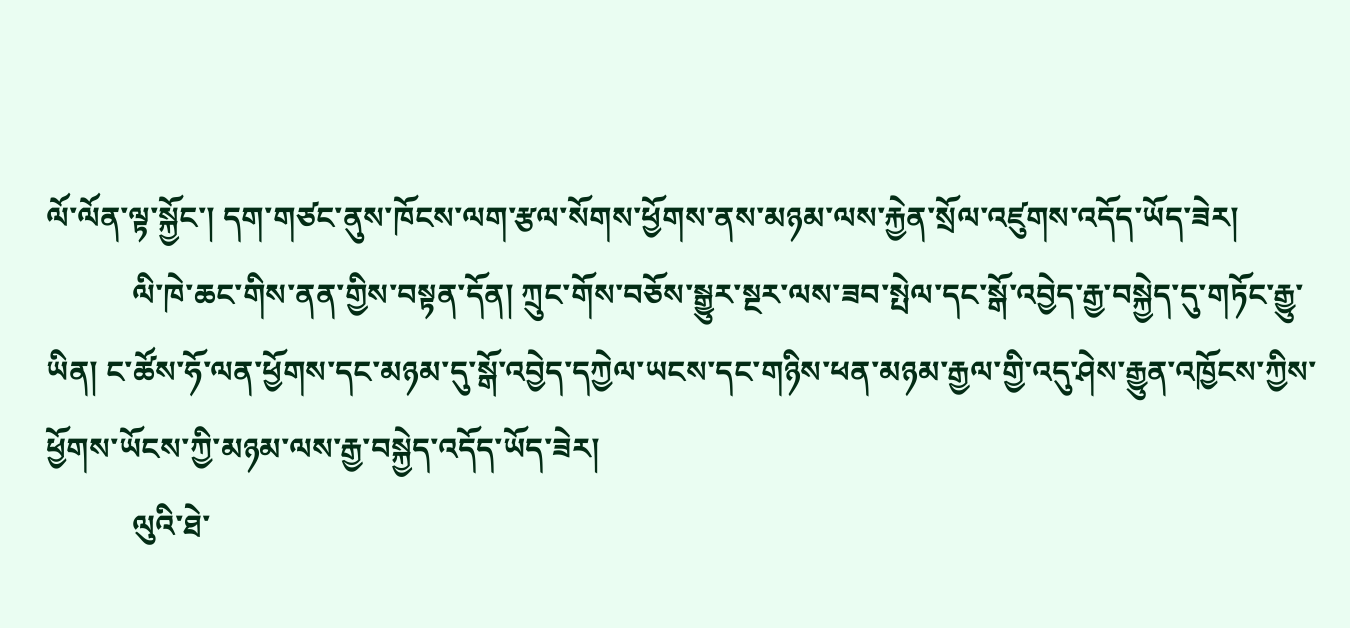ལོ་ལོན་ལྟ་སྐྱོང་། དག་གཙང་ནུས་ཁོངས་ལག་རྩལ་སོགས་ཕྱོགས་ནས་མཉམ་ལས་རྐྱེན་སྲོལ་འཛུགས་འདོད་ཡོད་ཟེར།
           ལི་ཁེ་ཆང་གིས་ནན་གྱིས་བསྟན་དོན། ཀྲུང་གོས་བཅོས་སྒྱུར་སྔར་ལས་ཟབ་སྤེལ་དང་སྒོ་འབྱེད་རྒྱ་བསྐྱེད་དུ་གཏོང་རྒྱུ་ཡིན། ང་ཚོས་ཧོ་ལན་ཕྱོགས་དང་མཉམ་དུ་སྒོ་འབྱེད་དཀྱེལ་ཡངས་དང་གཉིས་ཕན་མཉམ་རྒྱལ་གྱི་འདུ་ཤེས་རྒྱུན་འཁྱོངས་ཀྱིས་ཕྱོགས་ཡོངས་ཀྱི་མཉམ་ལས་རྒྱ་བསྐྱེད་འདོད་ཡོད་ཟེར།
           ལུའི་ཐེ་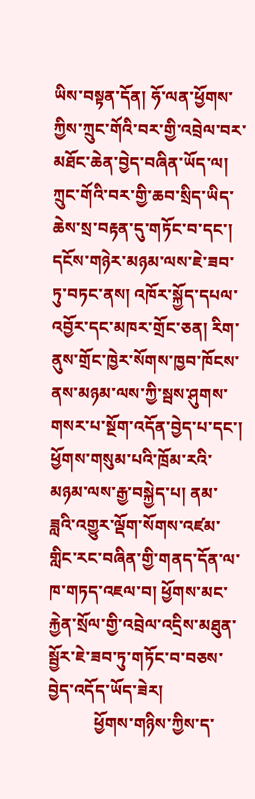ཡིས་བསྟན་དོན། ཧོ་ལན་ཕྱོགས་ཀྱིས་ཀྲུང་གོའི་བར་གྱི་འབྲེལ་བར་མཐོང་ཆེན་བྱེད་བཞིན་ཡོད་ལ། ཀྲུང་གོའི་བར་གྱི་ཆབ་སྲིད་ཡིད་ཆེས་སྲ་བརྟན་དུ་གཏོང་བ་དང་། དངོས་གཉེར་མཉམ་ལས་ཇེ་ཟབ་ཏུ་བཏང་ནས། འཁོར་སྐྱོད་དཔལ་འབྱོར་དང་མཁར་གྲོང་ཅན། རིག་ནུས་གྲོང་ཁྱེར་སོགས་ཁྱབ་ཁོངས་ནས་མཉམ་ལས་ཀྱི་སྦས་ཤུགས་གསར་པ་སྔོག་འདོན་བྱེད་པ་དང་། ཕྱོགས་གསུམ་པའི་ཁྲོམ་རའི་མཉམ་ལས་རྒྱ་བསྐྱེད་པ། ནམ་ཟླའི་འགྱུར་ལྡོག་སོགས་འཛམ་གླིང་རང་བཞིན་གྱི་གནད་དོན་ལ་ཁ་གཏད་འཇལ་བ། ཕྱོགས་མང་རྐྱེན་སྲོལ་གྱི་འབྲེལ་འདྲིས་མཐུན་སྦྱོར་ཇེ་ཟབ་ཏུ་གཏོང་བ་བཅས་བྱེད་འདོད་ཡོད་ཟེར།
           ཕྱོགས་གཉིས་ཀྱིས་ད་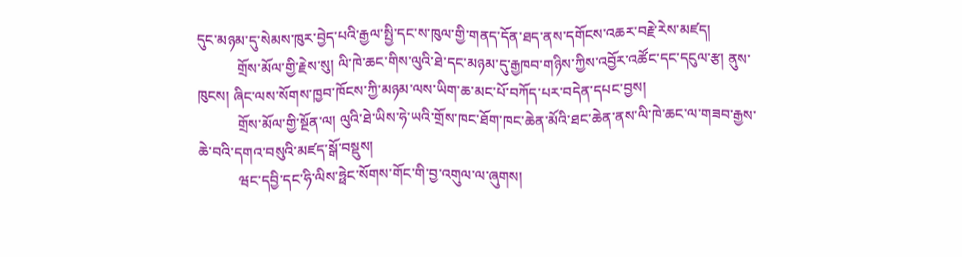དུང་མཉམ་དུ་སེམས་ཁུར་བྱེད་པའི་རྒྱལ་སྤྱི་དང་ས་ཁུལ་གྱི་གནད་དོན་ཐད་ནས་དགོངས་འཆར་བརྗེ་རེས་མཛད།
           གྲོས་མོལ་གྱི་རྗེས་སུ། ལི་ཁེ་ཆང་གིས་ལུའི་ཐེ་དང་མཉམ་དུ་རྒྱཁབ་གཉིས་ཀྱིས་འབྱོར་འཚོང་དང་དངུལ་རྩ། ནུས་ཁུངས། ཞིང་ལས་སོགས་ཁྱབ་ཁོངས་ཀྱི་མཉམ་ལས་ཡིག་ཆ་མང་པོ་བཀོད་པར་བདེན་དཔང་བྱས།
           གྲོས་མོལ་གྱི་སྔོན་ལ། ལུའི་ཐེ་ཡིས་ཧེ་ཡའི་གྲོས་ཁང་ཐོག་ཁང་ཆེན་མོའི་ཐང་ཆེན་ནས་ལི་ཁེ་ཆང་ལ་གཟབ་རྒྱས་ཆེ་བའི་དགའ་བསུའི་མཛད་སྒོ་བསྡུས།
           ཝང་དབྱི་དང་ཧི་ལིས་ཧྥེང་སོགས་གོང་གི་བྱ་འགུལ་ལ་ཞུགས།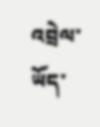འབྲེལ་ཡོད་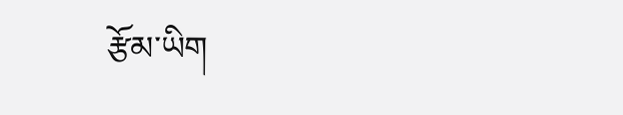རྩོམ་ཡིག